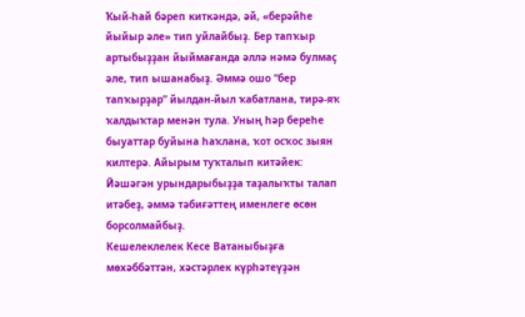Ҡый-һай бәреп киткәндә, әй, «берәйһе йыйыр әле» тип уйлайбыҙ. Бер тапҡыр артыбыҙҙан йыймағанда әллә нәмә булмаҫ әле, тип ышанабыҙ. Әммә ошо “бер тапҡырҙар” йылдан-йыл ҡабатлана, тирә-яҡ ҡалдыҡтар менән тула. Уның һәр береһе быуаттар буйына һаҡлана, ҡот осҡос зыян килтерә. Айырым туҡталып китәйек:
Йәшәгән урындарыбыҙҙа таҙалыҡты талап итәбеҙ, әммә тәбиғәттең именлеге өсөн борсолмайбыҙ.
Кешелеклелек Кесе Ватаныбыҙға мөхәббәттән, хәстәрлек күрһәтеүҙән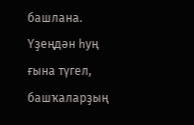башлана. Үҙеңдән һуң ғына түгел, башҡаларҙың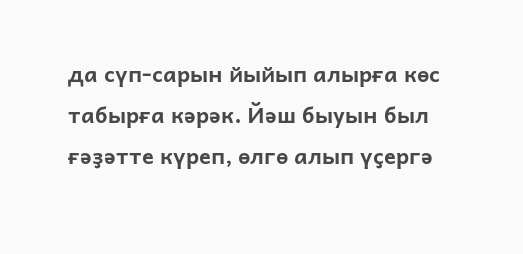да сүп-сарын йыйып алырға көс табырға кәрәк. Йәш быуын был ғәҙәтте күреп, өлгө алып үҫергә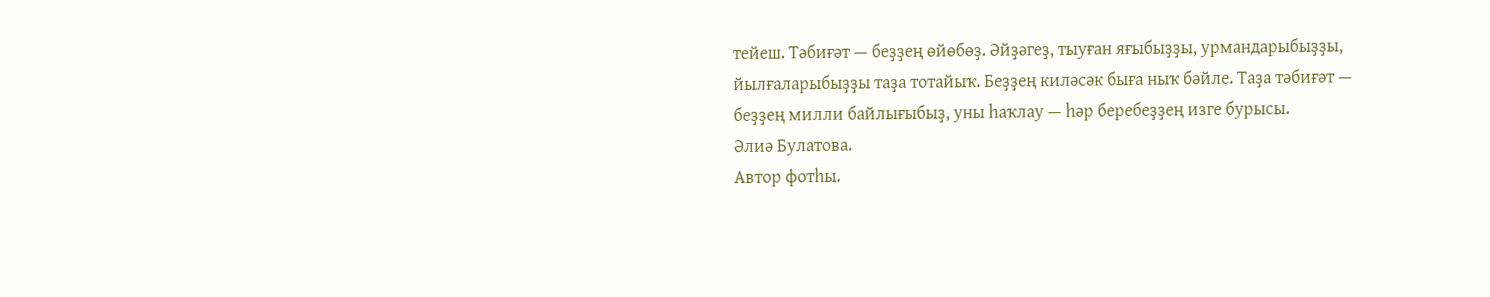тейеш. Тәбиғәт — беҙҙең өйөбөҙ. Әйҙәгеҙ, тыуған яғыбыҙҙы, урмандарыбыҙҙы, йылғаларыбыҙҙы таҙа тотайыҡ. Беҙҙең киләсәк быға ныҡ бәйле. Таҙа тәбиғәт — беҙҙең милли байлығыбыҙ, уны һаҡлау — һәр беребеҙҙең изге бурысы.
Әлиә Булатова.
Автор фотһы.